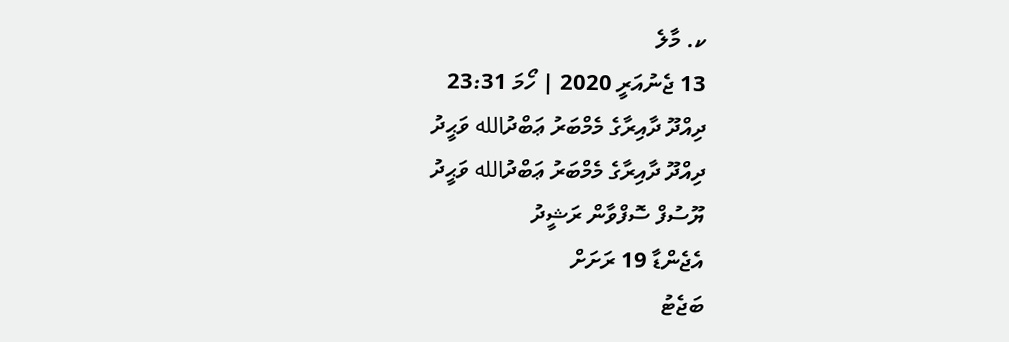ކ. މާލެ
13 ޖެނުއަރީ 2020 | ހޯމަ 23:31
ދިއްދޫ ދާއިރާގެ މެމްބަރު ޢަބްދުالله ވަޙީދު
ދިއްދޫ ދާއިރާގެ މެމްބަރު ޢަބްދުالله ވަޙީދު
ޔޫސުފް ސޮފްވާން ރަޝީދު
އެޖެންޑާ 19 ރަށަށް
ބަޖެޓު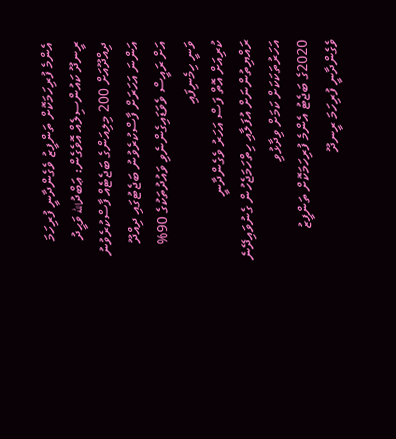އެންމެ ފުރިހަމަކޮށް ތަންފީޒު ވެގެންދާނީ ފުރިހަމަ ރީނދޫ ކައުންސިލެއް އޮވެގެން: ޢަބްދުالله ވަޙީދު
ދިއްދޫއަށް 200 މިލިއަންގެ ބަޖެޓެއް ފާސްކުރެވުނު
އަންނަ އަހަރަށް ފާސްކުރެވުނު ބަޖެޓުގައި ދިއްދޫ އަށް ރައީސް ވެވަޑައިގެންނެވި ވައުދުތަކުގެ 90% ވަނީ ހިމެނިފައި
ކުރިއަށް އޮތް ފަސް އަހަރު ވެގެންދާނީ ރައްޔިތުންނަށް އުފަލާއި ހިތްހަމަޖެހުން ގެނުވައިދޭނެ އަހަރުތަކަކަށް ކަމަށް ވިދާޅުވި
2020ގެ ބަޖެޓު އެންމެ ފުރިހަމަކޮށް ތަންފީޒު ވެގެންދާނީ ފުރިހަމަ ރީނދޫ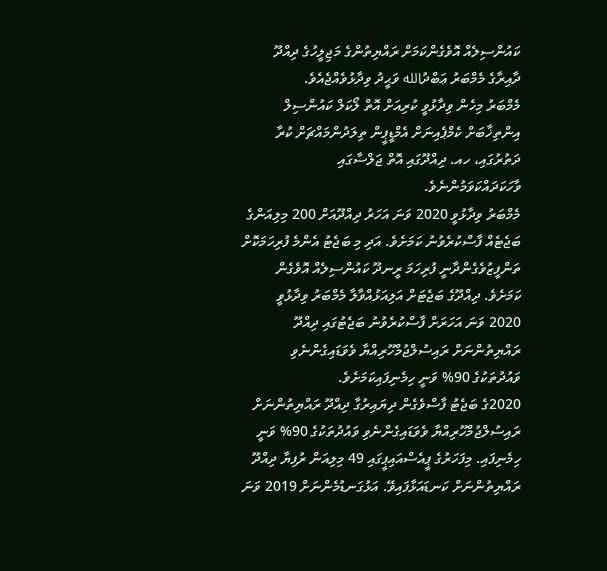ކައުންސިލެއް އޮވެގެންކަމަށް ރައްޔިތުންގެ މަޖިލީހުގެ ދިއްދޫ ދާއިރާގެ މެމްބަރު ޢަބްދުالله ވަޙީދު ވިދާޅުވެއްޖެއެވެ.
މެމްބަރު މިހެން ވިދާޅުވީ ކުރިއަށް އޮތް ލޯކަލް ކައުންސިލް އިންތިޚާބަށް ކެމްޕެއިނަށް އެމްޑީޕީން ތިލަދުންމައްޗަށް ކުރާ ދަތުރުގައި، ހއ. ދިއްދޫގައި އޮތް ޖަލްސާގައި ވާހަކަދައްކަވަމުންނެވެ.
މެމްބަރު ވިދާޅުވީ 2020 ވަނަ އަހަރު ދިއްދޫއަށް 200 މިލިއަންގެ ބަޖެޓެއް ފާސްކުރެވުނު ކަމަށެވެ. އަދި މި ބަޖެޓު އެންމެ ފުރިހަމަކޮށް ތަންފީޒުވެގެންދާނީ ފުރިހަމަ ރީނދޫ ކައުންސިލެއް އޮވެގެން ކަމަށެވެ. ދިއްދޫގެ ބަޖެޓަށް އަލިއަޅުއްވާލާ މެމްބަރު ވިދާޅުވީ 2020 ވަނަ އަހަރަށް ފާސްކުރެވުނު ބަޖެޓުގައި ދިއްދޫ ރައްޔިތުންނަށް ރައިސުލްޖުމްހޫރިއްޔާ ވެވަޑައިގެންނެވި ވައުދުތަކުގެ 90% ވަނީ ހިމެނިފައިކަމަށެވެ.
2020ގެ ބަޖެޓު ފާސްވެގެން ދިޔައިރުގާ ދިއްދޫ ރައްޔިތުންނަށް ރައިސުލްޖުމްހޫރިއްޔާ ވެވަޑައިގެންނެވި ވައުދުތަކުގެ 90% ވަނީ ހިމެނިފައި. މިފަހަރުގެ ޕީއެސްއައިޕީގައި 49 މިލިއަން ރުފިޔާ ދިއްދޫ ރައްޔިތުންނަށް ކަނޑައަޅާފައިވޭ. އަޅުގަނޑުމެންނަށް 2019 ވަނަ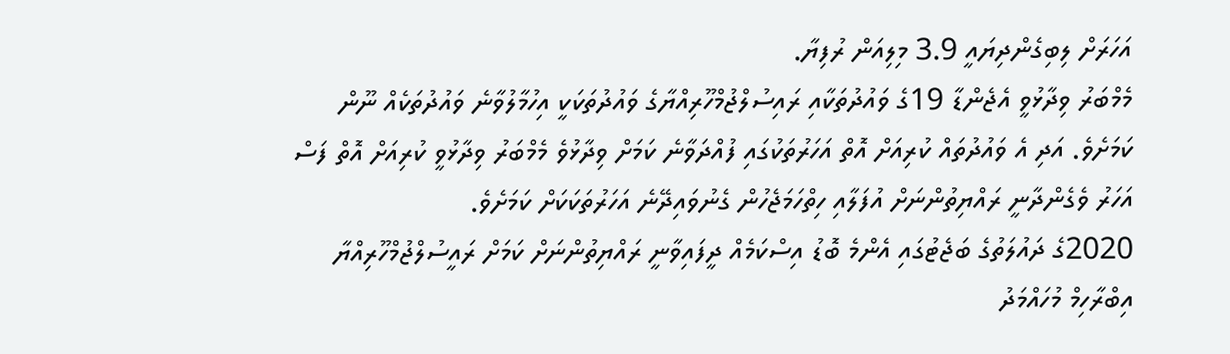އަހަރަށް ލިބިގެންދިޔައީ 3.9 މިލިއަން ރުފިޔާ.
މެމްބަރު ވިދާޅުވީ އެޖެންޑާ 19ގެ ވައުދުތަކާއި ރައިސުލްޖުމްހޫރިއްޔާގެ ވައުދުތަކަކީ އިހުމާލުވާނެ ވައުދުތަކެއް ނޫން ކަމަށެވެ. އަދި އެ ވައުދުތައް ކުރިއަށް އޮތް އަހަރުތަކުގައި ފުއްދަވާނެ ކަމަށް ވިދާޅުވެ މެމްބަރު ވިދާޅުވީ ކުރިއަށް އޮތް ފަސް އަހަރު ވެގެންދާނީ ރައްޔިތުންނަށް އުފަލާއި ހިތްހަމަޖެހުން ގެނުވައިދޭނެ އަހަރުތަކަކަށް ކަމަށެވެ.
2020ގެ ދައުލަތުގެ ބަޖެޓުގައި އެންމެ ބޮޑު އިސްކަމެއް ދީފައިވާނީ ރައްޔިތުންނަށް ކަމަށް ރައީސުލްޖުމްހޫރިއްޔާ އިބްރާހިމް މުހައްމަދު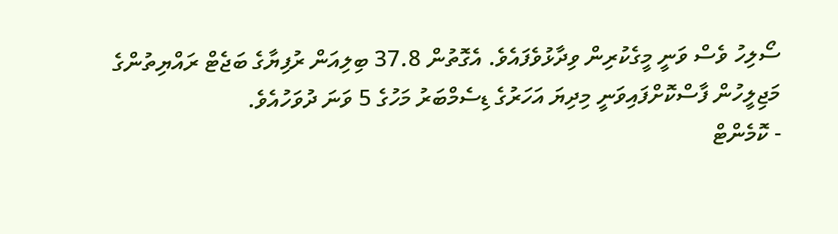ސޯލިހު ވެސް ވަނީ މީގެކުރިން ވިދާޅުވެފައެވެ. އެގޮތުން 37.8 ބިލިއަން ރުފިޔާގެ ބަޖެޓް ރައްޔިތުންގެ މަޖިލީހުން ފާސްކޮށްފައިވަނީ މިދިޔަ އަހަރުގެ ޑިސެމްބަރު މަހުގެ 5 ވަނަ ދުވަހުއެވެ.
- ކޮމެންޓް